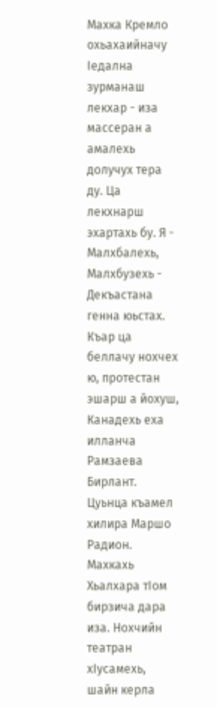Махка Кремло охьахаийначу Iедална зурманаш лекхар - иза массеран а амалехь долучух тера ду. Ца лекхнарш эхартахь бу. Я - Малхбалехь, Малхбузехь - Декъастана генна юьстах. Къар ца беллачу нохчех ю, протестан эшарш а йохуш, Канадехь еха илланча Рамзаева Бирлант. Цуьнца къамел хилира Маршо Радион.
Махкахь Хьалхара тIом бирзича дара иза. Нохчийн театран хIусамехь, шайн керла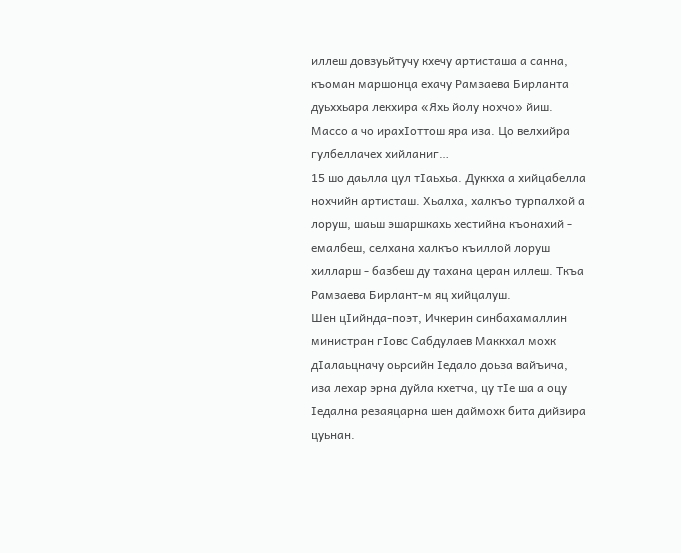иллеш довзуьйтучу кхечу артисташа а санна, къоман маршонца ехачу Рамзаева Бирланта дуьххьара лекхира «Яхь йолу нохчо» йиш. Массо а чо ирахIоттош яра иза. Цо велхийра гулбеллачех хийланиг…
15 шо даьлла цул тIаьхьа. Дуккха а хийцабелла нохчийн артисташ. Хьалха, халкъо турпалхой а лоруш, шаьш эшаршкахь хестийна къонахий - емалбеш, селхана халкъо къиллой лоруш хилларш - базбеш ду тахана церан иллеш. Ткъа Рамзаева Бирлант-м яц хийцалуш.
Шен цIийнда-поэт, Ичкерин синбахамаллин министран гIовс Сабдулаев Маккхал мохк дIалаьцначу оьрсийн Iедало доьза вайъича, иза лехар эрна дуйла кхетча, цу тIе ша а оцу Iедална резаяцарна шен даймохк бита дийзира цуьнан.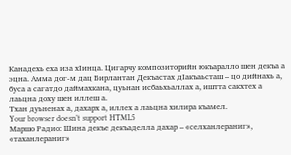Канадехь еха иза хIинца. Цигарчу композиторийн юкъаралло шен декъа а эцна. Амма дог-м дац Бирлантан Декъастах дIакъаьсташ – цо дийнахь а, буса а сагатдо даймахкана, цуьнан исбаьхьаллах а, иштта сакхтех а лаьцна доху шен иллеш а.
Тхан дуьненах а, дахарх а, иллех а лаьцна хилира къамел.
Your browser doesn’t support HTML5
Маршо Радио: Шина декъе декъаделла дахар – «селханлераниг», «таханлераниг»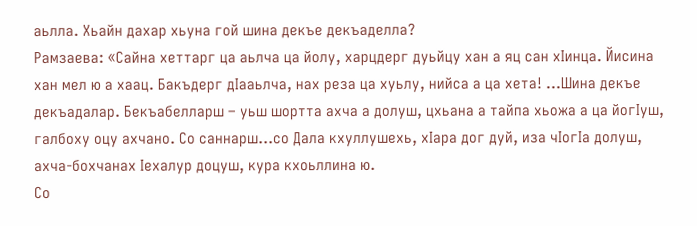аьлла. Хьайн дахар хьуна гой шина декъе декъаделла?
Рамзаева: «Сайна хеттарг ца аьлча ца йолу, харцдерг дуьйцу хан а яц сан хIинца. Йисина хан мел ю а хаац. Бакъдерг дIааьлча, нах реза ца хуьлу, нийса а ца хета! …Шина декъе декъадалар. Бекъабелларш – уьш шортта ахча а долуш, цхьана а тайпа хьожа а ца йогIуш, галбоху оцу ахчано. Со саннарш…со Дала кхуллушехь, хIара дог дуй, иза чIогIа долуш, ахча-бохчанах Iехалур доцуш, кура кхоьллина ю.
Со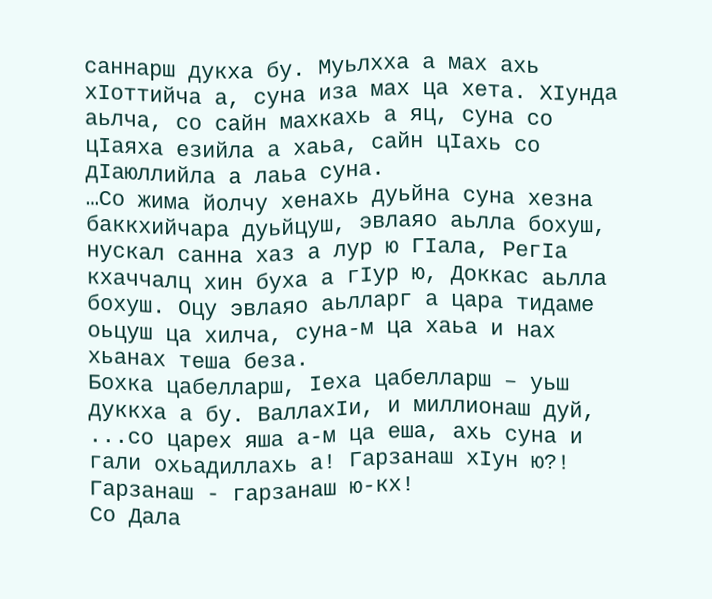саннарш дукха бу. Муьлхха а мах ахь хIоттийча а, суна иза мах ца хета. ХIунда аьлча, со сайн махкахь а яц, суна со цIаяха езийла а хаьа, сайн цIахь со дIаюллийла а лаьа суна.
…Со жима йолчу хенахь дуьйна суна хезна баккхийчара дуьйцуш, эвлаяо аьлла бохуш, нускал санна хаз а лур ю ГIала, РегIа кхаччалц хин буха а гIур ю, Доккас аьлла бохуш. Оцу эвлаяо аьлларг а цара тидаме оьцуш ца хилча, суна-м ца хаьа и нах хьанах теша беза.
Бохка цабелларш, Iеха цабелларш – уьш дуккха а бу. ВаллахIи, и миллионаш дуй, ...со царех яша а-м ца еша, ахь суна и гали охьадиллахь а! Гарзанаш хIун ю?! Гарзанаш - гарзанаш ю-кх!
Со Дала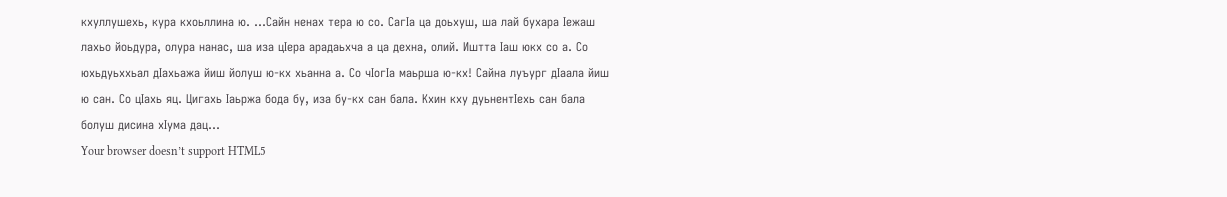кхуллушехь, кура кхоьллина ю. …Сайн ненах тера ю со. СагIа ца доьхуш, ша лай бухара Iежаш лахьо йоьдура, олура нанас, ша иза цIера арадаьхча а ца дехна, олий. Иштта Iаш юкх со а. Со юхьдуьххьал дIахьажа йиш йолуш ю-кх хьанна а. Со чIогIа маьрша ю-кх! Сайна луъург дIаала йиш ю сан. Со цIахь яц. Цигахь Iаьржа бода бу, иза бу-кх сан бала. Кхин кху дуьнентIехь сан бала болуш дисина хIума дац…
Your browser doesn’t support HTML5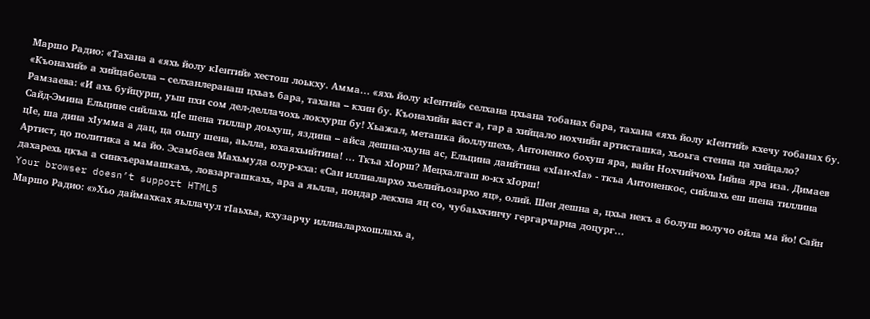Маршо Радио: «Тахана а «яхь йолу кIентий» хестош лоькху. Амма… «яхь йолу кIентий» селхана цхьана тобанах бара, тахана «яхь йолу кIентий» кхечу тобанах бу. «Къонахий» а хийцабелла – селханлеранаш цхьаъ бара, тахана – кхин бу. Къонахийн васт а, гар а хийцало нохчийн артисташка, хьоьга стенна ца хийцало?
Рамзаева: «И ахь буйцурш, уьш пхи сом дел-деллачохь локхурш бу! Хьажал, меташка йоллушехь, Антоненко бохуш яра, вайн Нохчийчохь Iийна яра иза. Димаев Сайд-Эмина Ельцине сийлахь цIе шена тиллар доьхуш, яздина – айса дешна-хьуна ас, Ельцина даийтина «хIан-хIа» - ткъа Антоненкос, сийлахь еш шена тиллина цIе, ша дина хIумма а дац, ца оьшу шена, аьлла, юхаяхьийтина! … Ткъа хIорш? Мецхалгаш ю-кх хIорш!
Артист, цо политика а ма йо. Эсамбаев Махьмуда олур-кха: «Сан иллиалархо хьелийъозархо яц», олий. Шен дешна а, цхьа некъ а болуш волучо ойла ма йо! Сайн дахарехь цкъа а синкъерамашкахь, ловзаргашкахь, ара а яьлла, пондар лекхна яц со, чубаьхкинчу гергарчарна доцург…
Your browser doesn’t support HTML5
Маршо Радио: «»Хьо даймахках яьллачул тIаьхьа, кхузарчу иллиалархошлахь а,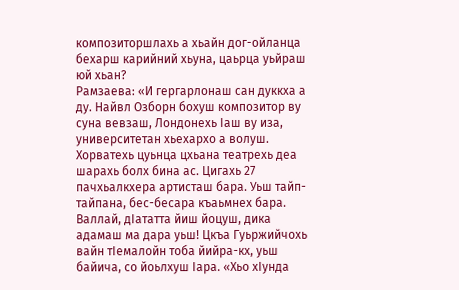композиторшлахь а хьайн дог-ойланца бехарш карийний хьуна, цаьрца уьйраш юй хьан?
Рамзаева: «И гергарлонаш сан дуккха а ду. Найвл Озборн бохуш композитор ву суна вевзаш, Лондонехь Iаш ву иза, университетан хьехархо а волуш. Хорватехь цуьнца цхьана театрехь деа шарахь болх бина ас. Цигахь 27 пачхьалкхера артисташ бара. Уьш тайп-тайпана, бес-бесара къаьмнех бара.
Валлай, дIататта йиш йоцуш, дика адамаш ма дара уьш! Цкъа Гуьржийчохь вайн тIемалойн тоба йийра-кх, уьш байича, со йоьлхуш Iара. «Хьо хIунда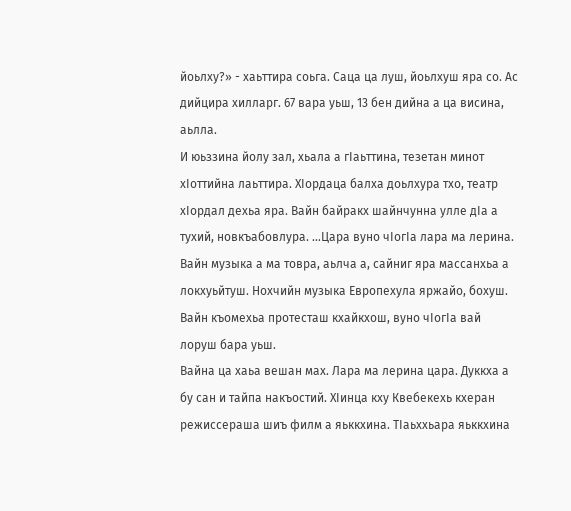йоьлху?» - хаьттира соьга. Саца ца луш, йоьлхуш яра со. Ас дийцира хилларг. 67 вара уьш, 13 бен дийна а ца висина, аьлла.
И юьззина йолу зал, хьала а гIаьттина, тезетан минот хIоттийна лаьттира. ХIордаца балха доьлхура тхо, театр хIордал дехьа яра. Вайн байракх шайнчунна улле дIа а тухий, новкъабовлура. …Цара вуно чIогIа лара ма лерина.
Вайн музыка а ма товра, аьлча а, сайниг яра массанхьа а локхуьйтуш. Нохчийн музыка Европехула яржайо, бохуш. Вайн къомехьа протесташ кхайкхош, вуно чIогIа вай лоруш бара уьш.
Вайна ца хаьа вешан мах. Лара ма лерина цара. Дуккха а бу сан и тайпа накъостий. ХIинца кху Квебекехь кхеран режиссераша шиъ филм а яьккхина. ТIаьххьара яьккхина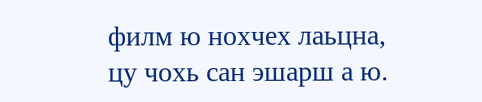филм ю нохчех лаьцна, цу чохь сан эшарш а ю.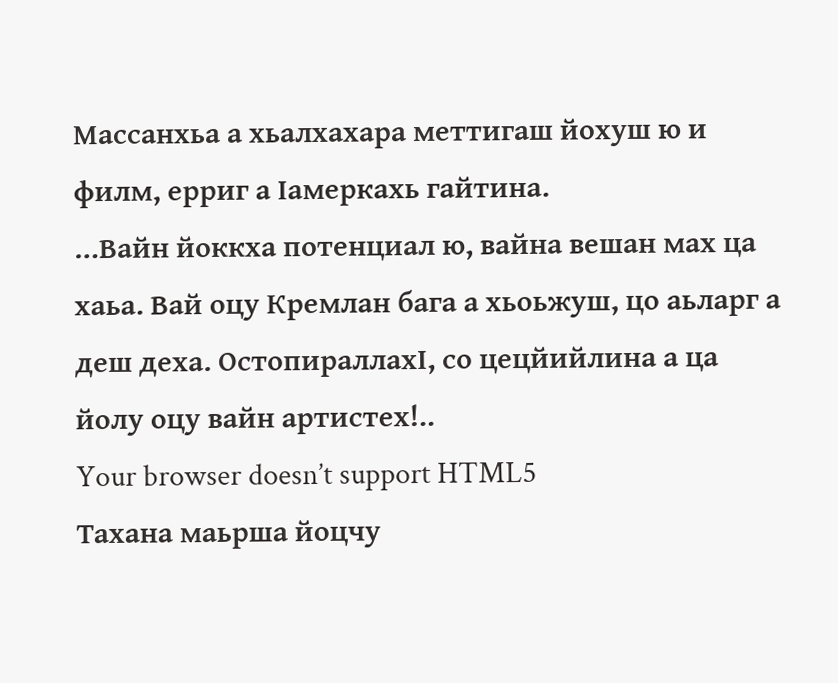Массанхьа а хьалхахара меттигаш йохуш ю и филм, ерриг а Iамеркахь гайтина.
…Вайн йоккха потенциал ю, вайна вешан мах ца хаьа. Вай оцу Кремлан бага а хьоьжуш, цо аьларг а деш деха. ОстопираллахI, со цецйийлина а ца йолу оцу вайн артистех!..
Your browser doesn’t support HTML5
Тахана маьрша йоцчу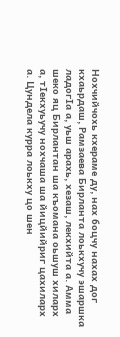Нохчийчохь кхераме ду, нах боцчу нахах дог кхаьрдаш, Рамзаева Бирланта лоькхучу эшаршка ладогIа а, уьш арахь, хезаш, лекхийта а. Амма шеко яц Бирлантан ша къомана оьшуш хиларх а, тIекхуьучу нохчаша ша йицйийриг цахиларх а. Цундела курра лоькху цо шен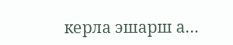керла эшарш а…